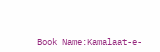Book Name:Kamalaat-e-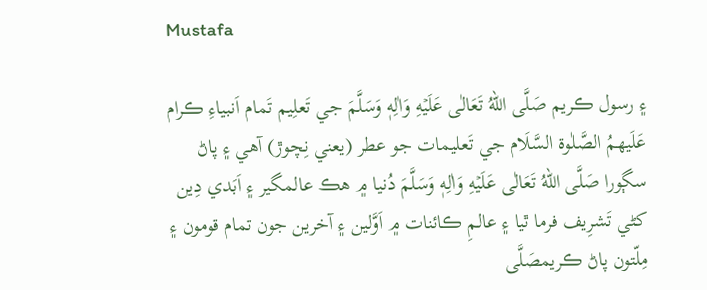Mustafa

۽ رسول ڪريم صَلَّى اللهُ تَعَالٰى عَلَيۡهِ وَاٰلِهٖ وَسَلَّمَ جي تَعلِيم تَمام اَنبياءِ ڪرام عَلَيهمُ الصَّلٰوة السَّلَام جي تَعليمات جو عطر (يعني نِچوڙ) آهي ۽ پاڻ سڳورا صَلَّى اللهُ تَعَالٰى عَلَيۡهِ وَاٰلِهٖ وَسَلَّمَ دُنيا ۾ هڪ عالمگير ۽ اَبَدي دِين کڻي تَشرِيف فرما ٿيا ۽ عالمِ ڪائنات ۾ اَوَّلين ۽ آخرين جون تمام قومون ۽ مِلّتون پاڻ ڪريمصَلَّى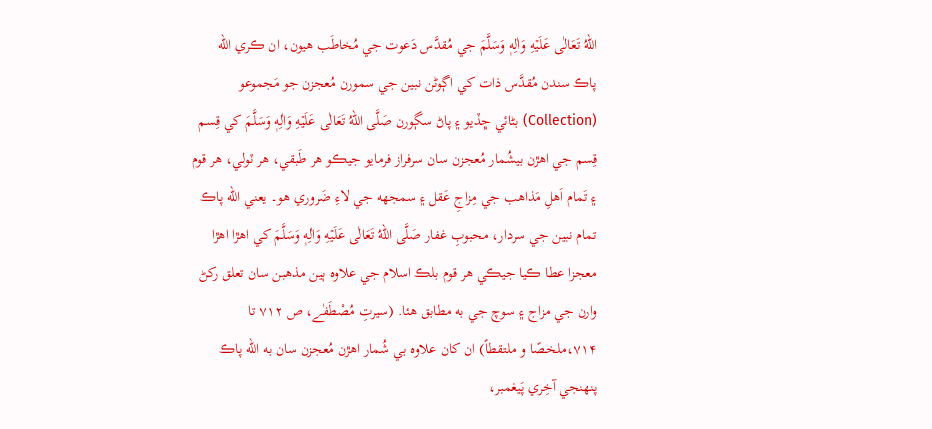اللهُ تَعَالٰى عَلَيۡهِ وَاٰلِهٖ وَسَلَّمَ جي مُقدَّس دَعوت جي مُخاطَب هيون، ان ڪري الله پاڪ سندن مُقدَّس ذات کي اڳوڻن نبين جي سمورن مُعجزن جو مَجموعو (Collection) بڻائي ڇڏيو ۽ پاڻ سڳورن صَلَّى اللهُ تَعَالٰى عَلَيۡهِ وَاٰلِهٖ وَسَلَّمَ کي قِسم قِسم جي اهڙن بيشُمار مُعجزن سان سرفراز فرمايو جيڪو هر طَبقي، هر ٽولي، هر قوم ۽ تَمام اَهلِ مَذاهب جي مِزاجِ عَقل ۽ سمجهه جي لاءِ ضَروري هو۔ يعني الله پاڪ تمام نبين جي سردار، محبوبِ غفار صَلَّى اللهُ تَعَالٰى عَلَيۡهِ وَاٰلِهٖ وَسَلَّمَ کي اهڙا اهڙا معجزا عطا ڪيا جيڪي هر قوم بلڪ اسلام جي علاوه ٻين مذهبن سان تعلق رکڻ وارن جي مزاج ۽ سوچ جي به مطابق هئا. (سيرتِ مُصْطَفٰے، ص ۷۱۲ تا ۷۱۴،ملخـصًا و ملتقطاً) ان کان علاوه بي شُمار اهڙن مُعجزن سان به الله پاڪ پنهنجي آخِري پَيغمبر،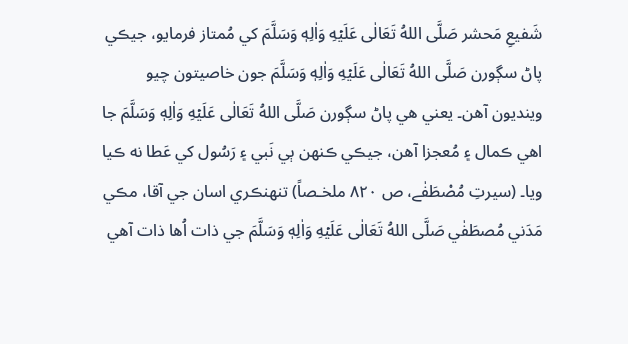شَفيعِ مَحشر صَلَّى اللهُ تَعَالٰى عَلَيۡهِ وَاٰلِهٖ وَسَلَّمَ کي مُمتاز فرمايو، جيڪي پاڻ سڳورن صَلَّى اللهُ تَعَالٰى عَلَيۡهِ وَاٰلِهٖ وَسَلَّمَ جون خاصيتون چيو وينديون آهن۔ يعني هي پاڻ سڳورن صَلَّى اللهُ تَعَالٰى عَلَيۡهِ وَاٰلِهٖ وَسَلَّمَ جا اهي ڪمال ۽ مُعجزا آهن، جيڪي ڪنهن ٻي نَبي ۽ رَسُول کي عَطا نه ڪيا ويا۔ (سيرتِ مُصْطَفٰے، ص ۸۲۰ ملخـصاً) تنهنڪري اسان جي آقا، مڪي مَدَني مُصطَفٰي صَلَّى اللهُ تَعَالٰى عَلَيۡهِ وَاٰلِهٖ وَسَلَّمَ جي ذات اُها ذات آهي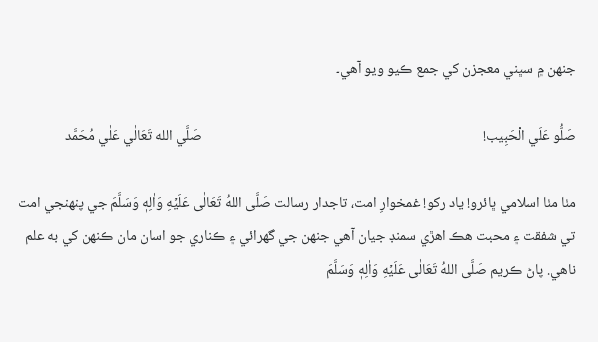جنهن ۾ سڀني معجزن کي جمع ڪيو ويو آهي۔

صَلُّو عَلَي الْحَبِيب!                                                                                     صَلَّي الله تَعَالٰي عَلٰي مُحَمَّد

مٺا مٺا اسلامي ڀائرو! ياد رکو! غمخوارِ امت، تاجدار رسالت صَلَّى اللهُ تَعَالٰى عَلَيۡهِ وَاٰلِهٖ وَسَلَّمَ جي پنهنجي امت تي شفقت ۽ محبت هڪ اهڙي سمنڊ جيان آهي جنهن جي گهرائي ۽ ڪناري جو اسان مان ڪنهن کي به علم ناهي. پاڻ ڪريم صَلَّى اللهُ تَعَالٰى عَلَيۡهِ وَاٰلِهٖ وَسَلَّمَ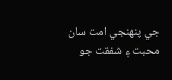جي پنهنجي امت سان محبت ۽ شفقت جو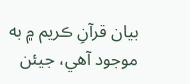بيان قرآنِ ڪريم ۾ به موجود آهي، جيئن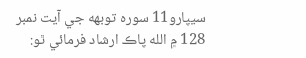سيپارو11 سوره توبهه جي آيت نمبر 128 ۾ الله پاڪ ارشاد فرمائي ٿو: